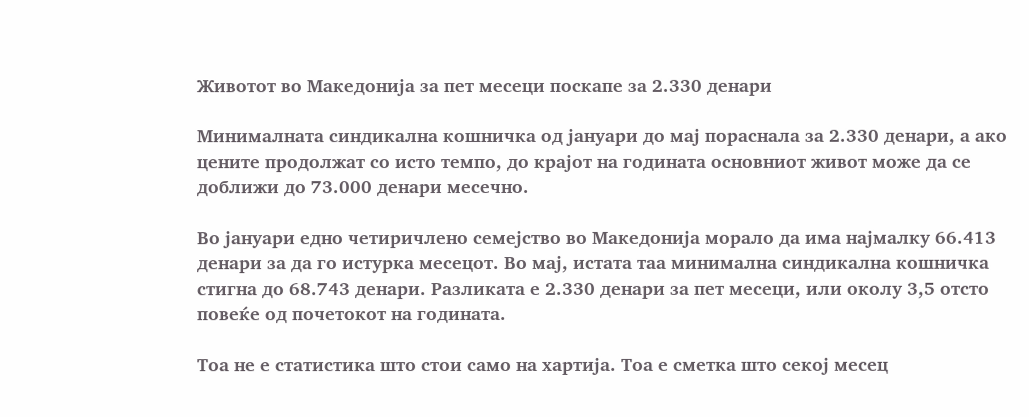Животот во Македонија за пет месеци поскапе за 2.330 денари

Минималната синдикална кошничка од јануари до мај пораснала за 2.330 денари, а ако цените продолжат со исто темпо, до крајот на годината основниот живот може да се доближи до 73.000 денари месечно.

Во јануари едно четиричлено семејство во Македонија морало да има најмалку 66.413 денари за да го истурка месецот. Во мај, истата таа минимална синдикална кошничка стигна до 68.743 денари. Разликата е 2.330 денари за пет месеци, или околу 3,5 отсто повеќе од почетокот на годината.

Тоа не е статистика што стои само на хартија. Тоа е сметка што секој месец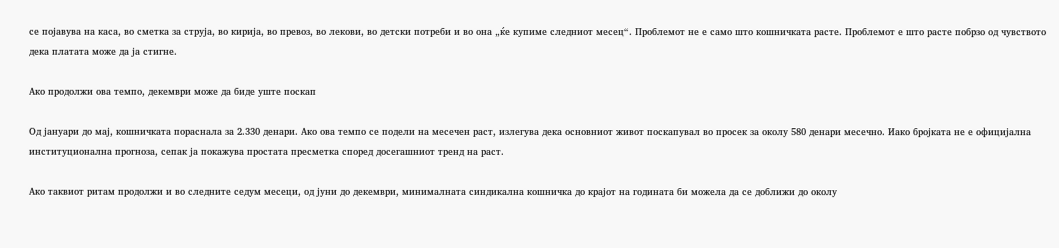се појавува на каса, во сметка за струја, во кирија, во превоз, во лекови, во детски потреби и во она „ќе купиме следниот месец“. Проблемот не е само што кошничката расте. Проблемот е што расте побрзо од чувството дека платата може да ја стигне.

Ако продолжи ова темпо, декември може да биде уште поскап

Од јануари до мај, кошничката пораснала за 2.330 денари. Ако ова темпо се подели на месечен раст, излегува дека основниот живот поскапувал во просек за околу 580 денари месечно. Иако бројката не е официјална институционална прогноза, сепак ја покажува простата пресметка според досегашниот тренд на раст.

Ако таквиот ритам продолжи и во следните седум месеци, од јуни до декември, минималната синдикална кошничка до крајот на годината би можела да се доближи до околу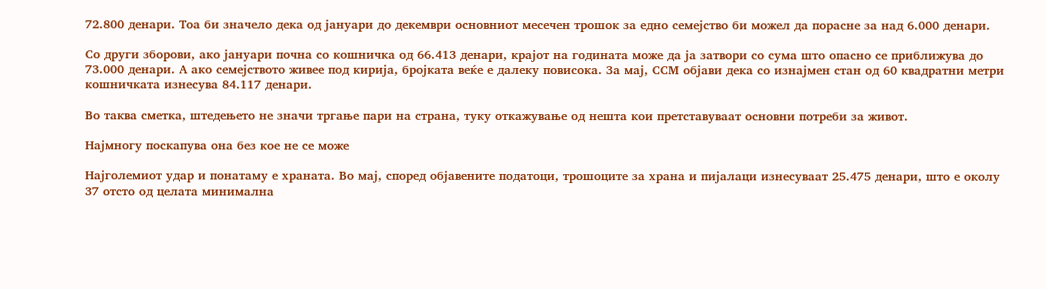72.800 денари. Тоа би значело дека од јануари до декември основниот месечен трошок за едно семејство би можел да порасне за над 6.000 денари.

Со други зборови, ако јануари почна со кошничка од 66.413 денари, крајот на годината може да ја затвори со сума што опасно се приближува до 73.000 денари. А ако семејството живее под кирија, бројката веќе е далеку повисока. За мај, ССМ објави дека со изнајмен стан од 60 квадратни метри кошничката изнесува 84.117 денари.

Во таква сметка, штедењето не значи тргање пари на страна, туку откажување од нешта кои претставуваат основни потреби за живот.

Најмногу поскапува она без кое не се може

Најголемиот удар и понатаму е храната. Во мај, според објавените податоци, трошоците за храна и пијалаци изнесуваат 25.475 денари, што е околу 37 отсто од целата минимална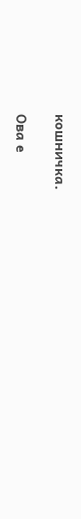кошничка.

Ова е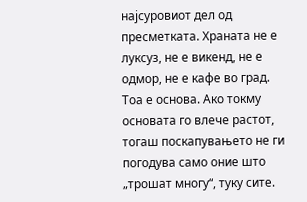најсуровиот дел од пресметката. Храната не е луксуз, не е викенд, не е одмор, не е кафе во град. Тоа е основа. Ако токму основата го влече растот, тогаш поскапувањето не ги погодува само оние што „трошат многу“, туку сите.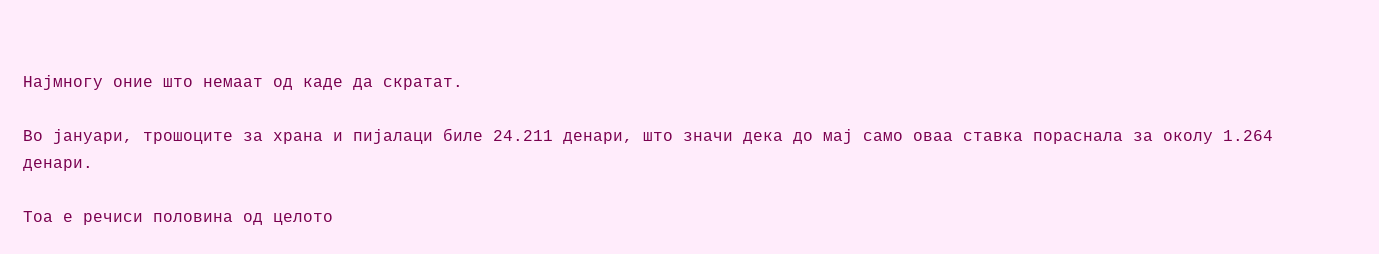Најмногу оние што немаат од каде да скратат.

Во јануари, трошоците за храна и пијалаци биле 24.211 денари, што значи дека до мај само оваа ставка пораснала за околу 1.264 денари.

Тоа е речиси половина од целото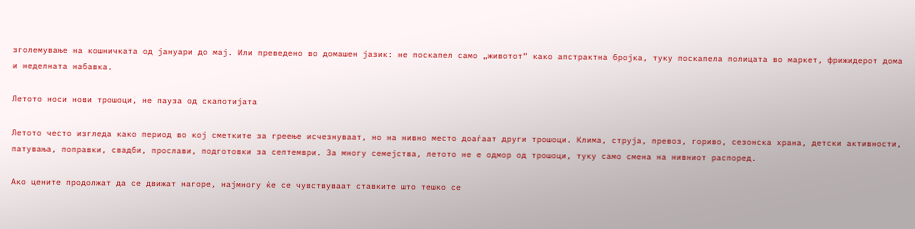зголемување на кошничката од јануари до мај. Или преведено во домашен јазик: не поскапел само „животот“ како апстрактна бројка, туку поскапела полицата во маркет, фрижидерот дома и неделната набавка.

Летото носи нови трошоци, не пауза од скапотијата

Летото често изгледа како период во кој сметките за греење исчезнуваат, но на нивно место доаѓаат други трошоци. Клима, струја, превоз, гориво, сезонска храна, детски активности, патувања, поправки, свадби, прослави, подготовки за септември. За многу семејства, летото не е одмор од трошоци, туку само смена на нивниот распоред.

Ако цените продолжат да се движат нагоре, најмногу ќе се чувствуваат ставките што тешко се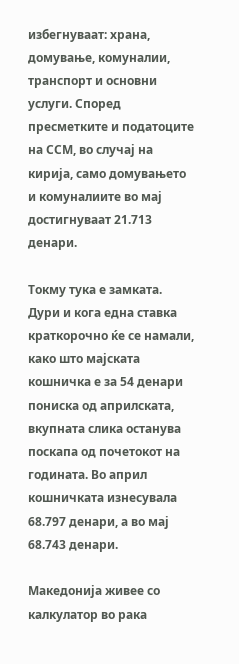избегнуваат: храна, домување, комуналии, транспорт и основни услуги. Според пресметките и податоците на ССМ, во случај на кирија, само домувањето и комуналиите во мај достигнуваат 21.713 денари.

Токму тука е замката. Дури и кога една ставка краткорочно ќе се намали, како што мајската кошничка е за 54 денари пониска од априлската, вкупната слика останува поскапа од почетокот на годината. Во април кошничката изнесувала 68.797 денари, а во мај 68.743 денари.

Македонија живее со калкулатор во рака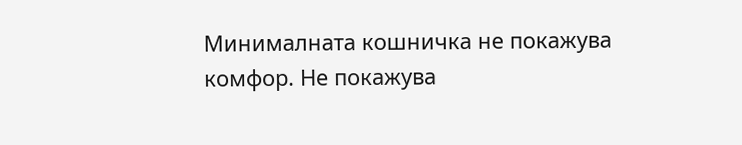Минималната кошничка не покажува комфор. Не покажува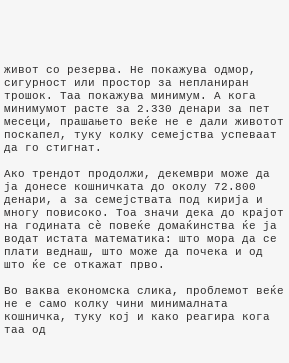живот со резерва. Не покажува одмор, сигурност или простор за непланиран трошок. Таа покажува минимум. А кога минимумот расте за 2.330 денари за пет месеци, прашањето веќе не е дали животот поскапел, туку колку семејства успеваат да го стигнат.

Ако трендот продолжи, декември може да ја донесе кошничката до околу 72.800 денари, а за семејствата под кирија и многу повисоко. Тоа значи дека до крајот на годината сè повеќе домаќинства ќе ја водат истата математика: што мора да се плати веднаш, што може да почека и од што ќе се откажат прво.

Во ваква економска слика, проблемот веќе не е само колку чини минималната кошничка, туку кој и како реагира кога таа од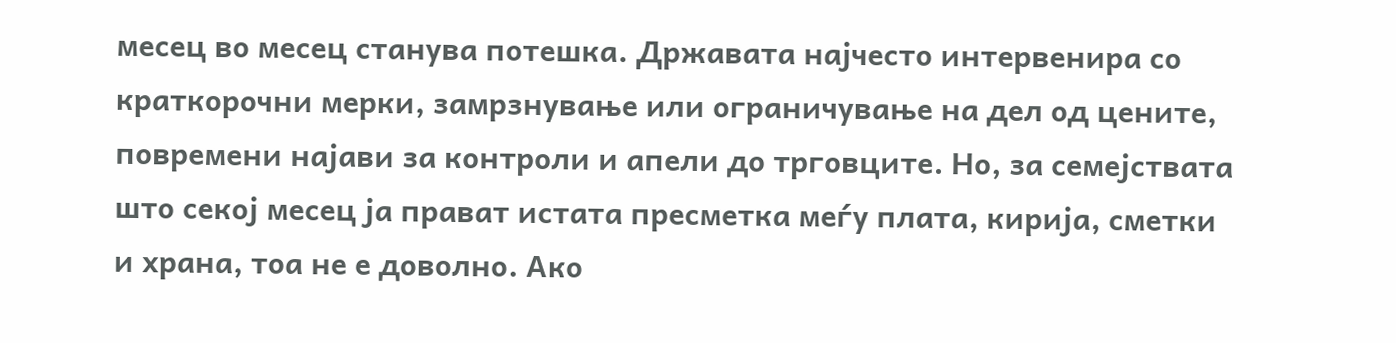месец во месец станува потешка. Државата најчесто интервенира со краткорочни мерки, замрзнување или ограничување на дел од цените, повремени најави за контроли и апели до трговците. Но, за семејствата што секој месец ја прават истата пресметка меѓу плата, кирија, сметки и храна, тоа не е доволно. Ако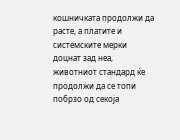кошничката продолжи да расте, а платите и системските мерки доцнат зад неа, животниот стандард ќе продолжи да се топи побрзо од секоја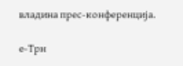владина прес-конференција.

е-Трн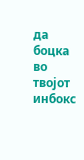да боцка во твојот инбокс